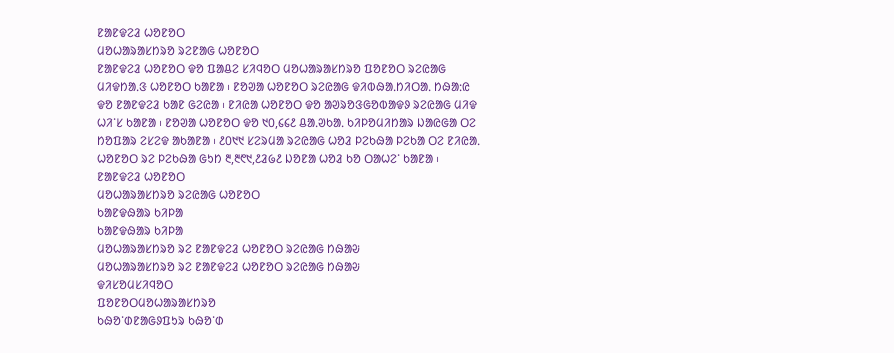ᱱᱟᱱᱫᱮᱲ ᱦᱚᱱᱚᱛ
ᱢᱚᱦᱟᱨᱟᱥᱴᱨᱚ ᱨᱮᱱᱟᱜ ᱦᱚᱱᱚᱛ
ᱱᱟᱱᱫᱮᱲ ᱦᱚᱱᱚᱛ ᱫᱚ ᱯᱟᱪᱮ ᱥᱤᱧᱚᱛ ᱢᱚᱦᱟᱨᱟᱥᱴᱨᱚ ᱯᱚᱱᱚᱛ ᱨᱮᱭᱟᱜ ᱢᱤᱫᱴᱟᱹᱝ ᱦᱚᱱᱚᱛ ᱠᱟᱱᱟ ᱾ ᱱᱚᱣᱟ ᱦᱚᱱᱚᱛ ᱨᱮᱭᱟᱜ ᱫᱤᱵᱷᱟᱹᱴᱤᱛᱟᱹ ᱴᱷᱟᱺᱭ ᱫᱚ ᱱᱟᱱᱫᱮᱲ ᱠᱟᱱ ᱜᱮᱭᱟ ᱾ ᱱᱤᱭᱟ ᱦᱚᱱᱚᱛ ᱫᱚ ᱟᱣᱨᱚᱝᱜᱚᱵᱟᱫᱽ ᱨᱮᱭᱟᱜ ᱢᱤᱫ ᱦᱤᱸᱥ ᱠᱟᱱᱟ ᱾ ᱱᱚᱣᱟ ᱦᱚᱱᱚᱛ ᱫᱚ ᱑᱐,᱔᱔᱒ ᱪᱟᱹᱣᱠᱟᱹ ᱠᱤᱞᱚᱢᱤᱴᱟᱨ ᱡᱟᱭᱜᱟ ᱛᱮ ᱴᱚᱯᱟᱨ ᱮᱥᱮᱫ ᱟᱠᱟᱱᱟ ᱾ ᱒᱐᱑᱑ ᱥᱮᱨᱢᱟ ᱨᱮᱭᱟᱜ ᱦᱚᱲ ᱞᱮᱠᱷᱟ ᱞᱮᱠᱟ ᱛᱮ ᱱᱤᱭᱟᱹ ᱦᱚᱱᱚᱛ ᱨᱮ ᱞᱮᱠᱷᱟ ᱜᱩᱴ ᱓,᱓᱖᱑,᱒ᱲ᱙᱒ ᱡᱚᱱᱟ ᱦᱚᱲ ᱠᱚ ᱛᱟᱦᱮᱸ ᱠᱟᱱᱟ ᱾
ᱱᱟᱱᱫᱮᱲ ᱦᱚᱱᱚᱛ
ᱢᱚᱦᱟᱨᱟᱥᱴᱨᱚ ᱨᱮᱭᱟᱜ ᱦᱚᱱᱚᱛ
ᱠᱟᱱᱫᱷᱟᱨ ᱠᱤᱞᱟ
ᱠᱟᱱᱫᱷᱟᱨ ᱠᱤᱞᱟ
ᱢᱚᱦᱟᱨᱟᱥᱴᱨᱚ ᱨᱮ ᱱᱟᱱᱫᱮᱲ ᱦᱚᱱᱚᱛ ᱨᱮᱭᱟᱜ ᱴᱷᱟᱶ
ᱢᱚᱦᱟᱨᱟᱥᱴᱨᱚ ᱨᱮ ᱱᱟᱱᱫᱮᱲ ᱦᱚᱱᱚᱛ ᱨᱮᱭᱟᱜ ᱴᱷᱟᱶ
ᱫᱤᱥᱚᱢᱥᱤᱧᱚᱛ
ᱯᱚᱱᱚᱛᱢᱚᱦᱟᱨᱟᱥᱴᱨᱚ
ᱠᱷᱚᱸᱰᱱᱟᱜᱽᱯᱩᱨ ᱠᱷᱚᱸᱰ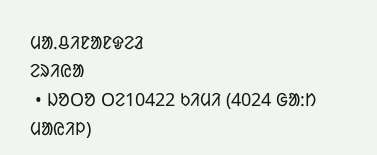ᱢᱟᱹᱪᱤᱱᱟᱱᱫᱮᱲ
ᱮᱨᱤᱭᱟ
 • ᱡᱚᱛᱚ ᱛᱮ10422 ᱠᱤᱢᱤ (4024 ᱜᱟᱺᱴ ᱢᱟᱭᱤᱞ)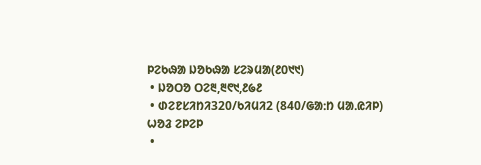ᱞᱮᱠᱷᱟ ᱡᱚᱠᱷᱟ ᱥᱮᱨᱢᱟ(᱒᱐᱑᱑)
 • ᱡᱚᱛᱚ ᱛᱮ᱓,᱓᱖᱑,᱒᱙᱒
 • ᱰᱮᱱᱥᱤᱴᱤ320/ᱠᱤᱢᱤ2 (840/ᱜᱟᱺᱴ ᱢᱟᱹᱭᱤᱞ)
ᱦᱚᱲ ᱮᱞᱮᱞ
 •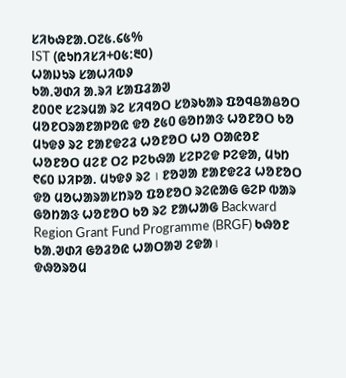ᱥᱤᱠᱷᱱᱟᱹᱛ᱗᱕.᱔᱕%
IST (ᱭᱩᱴᱤᱥᱤ+᱐᱕:᱓᱐)
ᱦᱟᱡᱩᱨ ᱥᱟᱦᱤᱵᱽ
ᱠᱟᱹᱣᱰᱤ ᱟᱹᱨᱤ ᱥᱟᱯᱲᱟᱣ
᱒᱐᱐᱖ ᱥᱮᱨᱢᱟ ᱨᱮ ᱥᱤᱧᱚᱛ ᱥᱚᱨᱠᱟᱨ ᱯᱚᱧᱪᱟᱪᱚᱛ ᱢᱚᱱᱛᱨᱟᱱᱟᱞᱚᱭ ᱫᱚ ᱒᱕0 ᱜᱚᱴᱟᱝ ᱦᱚᱱᱚᱛ ᱠᱚ ᱢᱩᱫᱽ ᱨᱮ ᱱᱟᱱᱫᱮᱲ ᱦᱚᱱᱚᱛ ᱦᱚ ᱛᱟᱭᱚᱱ ᱦᱚᱱᱚᱛ ᱢᱮᱱ ᱛᱮ ᱞᱮᱠᱷᱟ ᱥᱮᱞᱮᱫ ᱞᱮᱫᱟ, ᱢᱩᱴ ᱖᱔᱐ ᱡᱤᱞᱟ. ᱢᱩᱫᱽ ᱨᱮ । ᱱᱚᱣᱟ ᱱᱟᱱᱫᱮᱲ ᱦᱚᱱᱚᱛ ᱫᱚ ᱢᱚᱦᱟᱨᱟᱥᱴᱨᱚ ᱯᱚᱱᱚᱛ ᱨᱮᱭᱟᱜ ᱜᱮᱞ ᱵᱟᱨ ᱜᱚᱴᱟᱝ ᱦᱚᱱᱚᱛ ᱠᱚ ᱨᱮ ᱱᱟᱦᱟᱜ Backward Region Grant Fund Programme (BRGF) ᱠᱷᱚᱱ ᱠᱟ.ᱣᱰᱤ ᱜᱚᱲᱚᱭ ᱦᱟᱛᱟᱣ ᱮᱫᱟ।
ᱫᱷᱚᱨᱚᱢ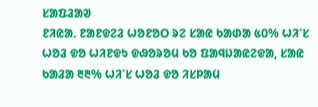ᱥᱟᱯᱲᱟᱣ
ᱱᱤᱭᱟᱹ ᱱᱟᱱᱫᱮᱲ ᱦᱚᱱᱚᱛ ᱨᱮ ᱥᱟᱭ ᱠᱟᱰᱟ ᱕᱐% ᱦᱤᱸᱥ ᱦᱚᱲ ᱫᱚ ᱦᱤᱱᱫᱩ ᱫᱷᱚᱨᱚᱢ ᱠᱚ ᱯᱟᱧᱡᱟᱭᱮᱫᱟ, ᱥᱟᱭ ᱠᱟᱲᱟ ᱓᱓% ᱦᱤᱸᱥ ᱦᱚᱲ ᱫᱚ ᱤᱥᱞᱟᱢ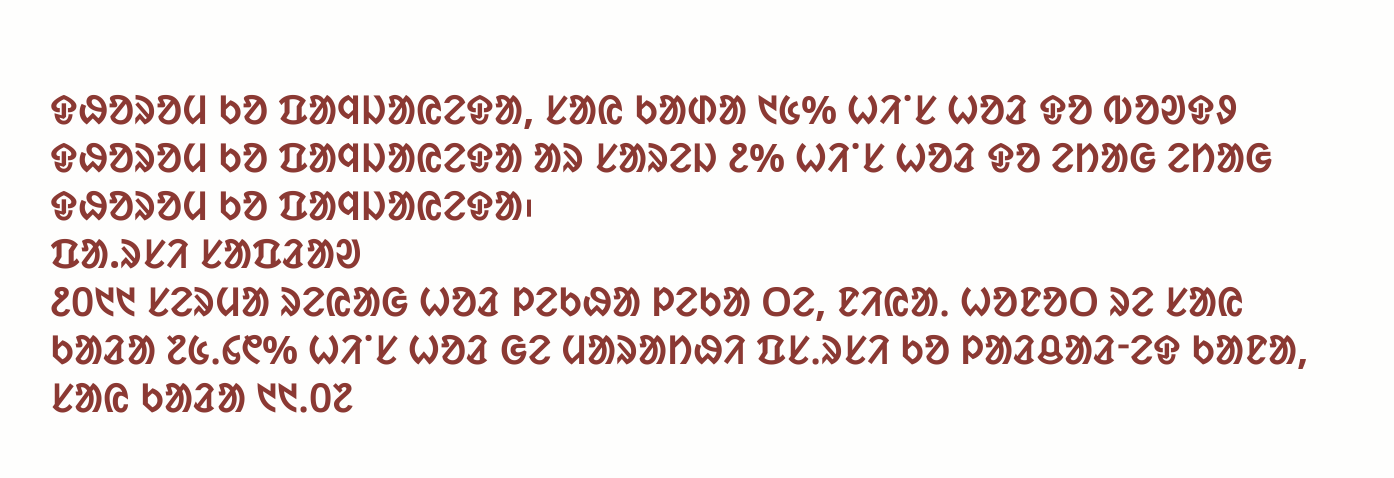ᱫᱷᱚᱨᱚᱢ ᱠᱚ ᱯᱟᱧᱡᱟᱭᱮᱫᱟ, ᱥᱟᱭ ᱠᱟᱰᱟ ᱑᱕% ᱦᱤᱸᱥ ᱦᱚᱲ ᱫᱚ ᱵᱚᱣᱫᱽ ᱫᱷᱚᱨᱚᱢ ᱠᱚ ᱯᱟᱧᱡᱟᱭᱮᱫᱟ ᱟᱨ ᱥᱟᱨᱮᱡ ᱒% ᱦᱤᱸᱥ ᱦᱚᱲ ᱫᱚ ᱮᱴᱟᱜ ᱮᱴᱟᱜ ᱫᱷᱚᱨᱚᱢ ᱠᱚ ᱯᱟᱧᱡᱟᱭᱮᱫᱟ᱾
ᱯᱟ.ᱨᱥᱤ ᱥᱟᱯᱲᱟᱣ
᱒᱐᱑᱑ ᱥᱮᱨᱢᱟ ᱨᱮᱭᱟᱜ ᱦᱚᱲ ᱞᱮᱠᱷᱟ ᱞᱮᱠᱟ ᱛᱮ, ᱱᱤᱭᱟᱹ ᱦᱚᱱᱚᱛ ᱨᱮ ᱥᱟᱭ ᱠᱟᱲᱟ ᱗᱕ᱹ᱔᱖% ᱦᱤᱸᱥ ᱦᱚᱲ ᱜᱮ ᱢᱟᱨᱟᱴᱷᱤ ᱯᱥᱹᱨᱥᱤ ᱠᱚ ᱞᱟᱲᱪᱟᱲᱼᱮᱫ ᱠᱟᱱᱟ, ᱥᱟᱭ ᱠᱟᱲᱟ ᱑᱑ᱹ᱐᱗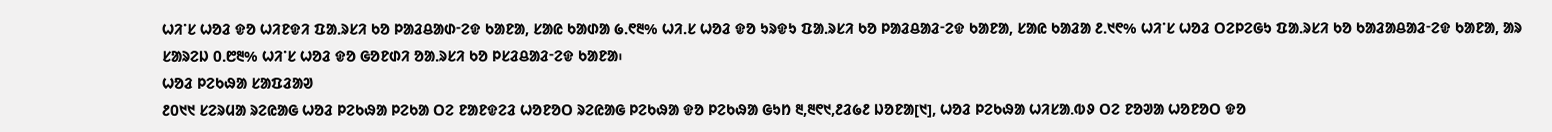ᱦᱤᱸᱥ ᱦᱚᱲ ᱫᱚ ᱦᱤᱱᱫᱤ ᱯᱟᱹᱨᱥᱤ ᱠᱚ ᱞᱟᱲᱪᱟᱰᱼᱮᱫ ᱠᱟᱱᱟ, ᱥᱟᱭ ᱠᱟᱰᱟ ᱙ᱹ᱖᱓% ᱦᱤᱹᱥ ᱦᱚᱲ ᱫᱚ ᱩᱨᱫᱩ ᱯᱟᱹᱨᱥᱤ ᱠᱚ ᱞᱟᱲᱪᱟᱲᱼᱮᱫ ᱠᱟᱱᱟ, ᱥᱟᱭ ᱠᱟᱲᱟ ᱒ᱹ᱑᱖% ᱦᱤᱸᱥ ᱦᱚᱲ ᱛᱮᱞᱮᱜᱩ ᱯᱟᱹᱨᱥᱤ ᱠᱚ ᱠᱟᱲᱟᱪᱟᱲᱼᱮᱫ ᱠᱟᱱᱟ, ᱟᱨ ᱥᱟᱨᱮᱡ ᱐ᱹ᱘᱓% ᱦᱤᱸᱥ ᱦᱚᱲ ᱫᱚ ᱜᱚᱱᱰᱤ ᱚᱟᱹᱨᱥᱤ ᱠᱚ ᱞᱥᱲᱪᱟᱲᱼᱮᱫ ᱠᱟᱱᱟ᱾
ᱦᱚᱲ ᱞᱮᱠᱷᱟ ᱥᱟᱯᱲᱟᱣ
᱒᱐᱑᱑ ᱥᱮᱨᱢᱟ ᱨᱮᱭᱟᱜ ᱦᱚᱲ ᱞᱮᱠᱷᱟ ᱞᱮᱠᱟ ᱛᱮ ᱱᱟᱱᱫᱮᱲ ᱦᱚᱱᱚᱛ ᱨᱮᱭᱟᱜ ᱞᱮᱠᱷᱟ ᱫᱚ ᱞᱮᱠᱷᱟ ᱜᱩᱴ ᱓,᱓᱖᱑,᱒ᱲ᱙᱒ ᱡᱚᱱᱟ[᱑], ᱦᱚᱲ ᱞᱮᱠᱷᱟ ᱦᱤᱥᱟ.ᱵᱽ ᱛᱮ ᱱᱚᱣᱟ ᱦᱚᱱᱚᱛ ᱫᱚ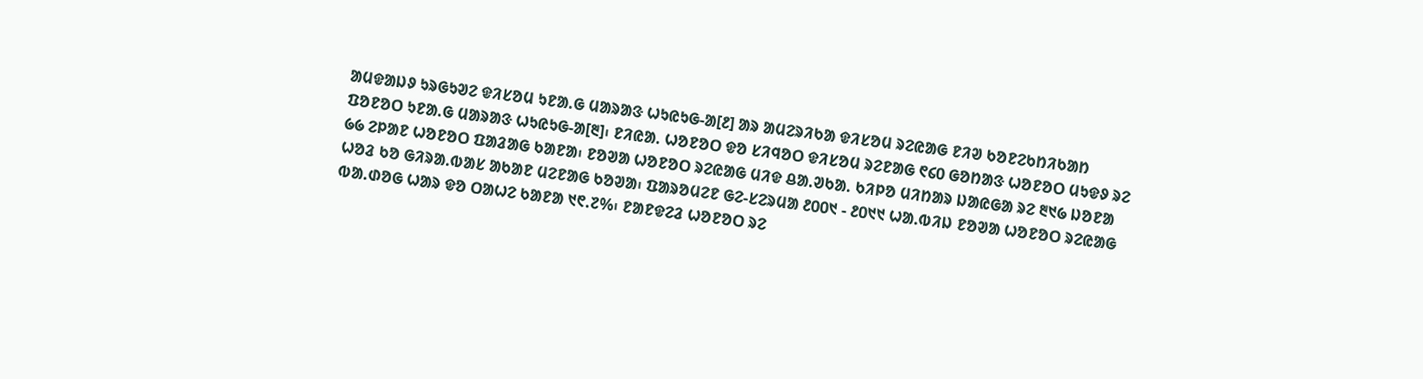ᱟᱢᱫᱟᱡᱽ ᱩᱨᱜᱩᱣᱮ ᱫᱤᱥᱚᱢ ᱩᱱᱟ.ᱜ ᱢᱟᱨᱟᱝ ᱦᱩᱭᱩᱜ-ᱟ[᱒] ᱟᱨ ᱟᱢᱮᱨᱤᱠᱟ ᱫᱤᱥᱚᱢ ᱨᱮᱭᱟᱜ ᱱᱤᱣ ᱠᱚᱱᱮᱠᱴᱤᱠᱟᱴ ᱯᱚᱱᱚᱛ ᱩᱱᱟ.ᱜ ᱢᱟᱨᱟᱝ ᱦᱩᱭᱩᱜ-ᱟ[᱓]᱾ ᱱᱤᱭᱟ. ᱦᱚᱱᱚᱛ ᱫᱚ ᱥᱤᱧᱚᱛ ᱫᱤᱥᱚᱢ ᱨᱮᱱᱟᱜ ᱖᱔᱐ ᱜᱚᱴᱟᱝ ᱦᱚᱱᱚᱛ ᱢᱩᱫᱽ ᱨᱮ ᱙᱙ ᱮᱞᱟᱱ ᱦᱚᱱᱚᱛ ᱯᱟᱲᱟᱜ ᱠᱟᱱᱟ᱾ ᱱᱚᱣᱟ ᱦᱚᱱᱚᱛ ᱨᱮᱭᱟᱜ ᱢᱤᱫ ᱪᱟ.ᱣᱠᱟ. ᱠᱤᱞᱚ ᱢᱤᱴᱟᱨ ᱡᱟᱭᱜᱟ ᱨᱮ ᱓᱑᱙ ᱡᱚᱱᱟ ᱦᱚᱲ ᱠᱚ ᱜᱤᱨᱟ.ᱵᱟᱥ ᱟᱠᱟᱱ ᱢᱮᱱᱟᱜ ᱠᱚᱣᱟ᱾ ᱯᱟᱨᱚᱢᱮᱱ ᱜᱮ-ᱥᱮᱨᱢᱟ ᱒᱐᱐᱑ - ᱒᱐᱑᱑ ᱦᱟ.ᱵᱤᱡ ᱱᱚᱣᱟ ᱦᱚᱱᱚᱛ ᱨᱮᱭᱟᱜ ᱵᱟ.ᱰᱚᱜ ᱦᱟᱨ ᱫᱚ ᱛᱟᱦᱮ ᱠᱟᱱᱟ ᱑᱖.᱗%᱾ ᱱᱟᱱᱫᱮᱲ ᱦᱚᱱᱚᱛ ᱨᱮ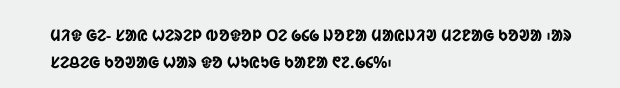ᱢᱤᱫ ᱜᱮ- ᱥᱟᱭ ᱦᱮᱨᱮᱞ ᱵᱚᱫᱚᱞ ᱛᱮ ᱙᱔᱙ ᱡᱚᱱᱟ ᱢᱟᱭᱡᱤᱣ ᱢᱮᱱᱟᱜ ᱠᱚᱣᱟ ᱾ᱟᱨ ᱥᱮᱪᱮᱜ ᱠᱚᱣᱟᱜ ᱦᱟᱨ ᱫᱚ ᱦᱩᱭᱩᱜ ᱠᱟᱱᱟ ᱖᱗ᱹ᱙᱔%᱾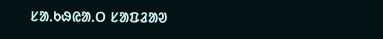ᱥᱟᱹᱠᱷᱭᱟᱹᱛ ᱥᱟᱯᱲᱟᱣ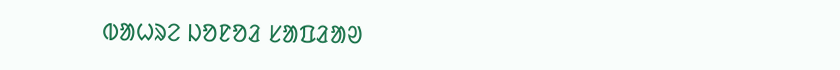ᱵᱟᱦᱨᱮ ᱡᱚᱱᱚᱲ ᱥᱟᱯᱲᱟᱣ